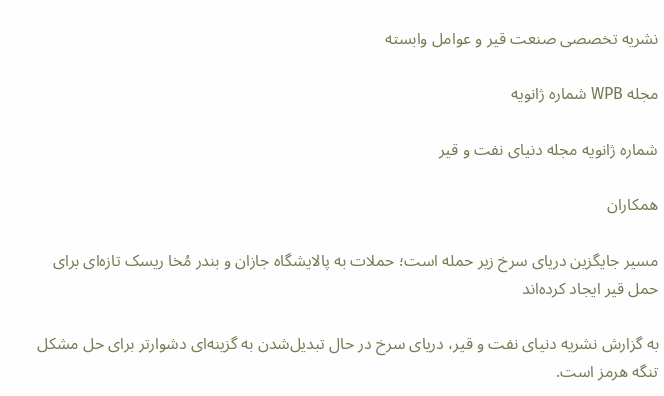نشریه تخصصی صنعت قیر و عوامل وابسته

مجله WPB شماره ژانویه

شماره ژانویه مجله دنیای نفت و قیر

همکاران

مسیر جایگزین دریای سرخ زیر حمله است؛ حملات به پالایشگاه جازان و بندر مُخا ریسک تازه‌ای برای حمل قیر ایجاد کرده‌اند

به گزارش نشریه دنیای نفت و قیر، دریای سرخ در حال تبدیل‌شدن به گزینه‌ای دشوارتر برای حل مشکل تنگه هرمز است.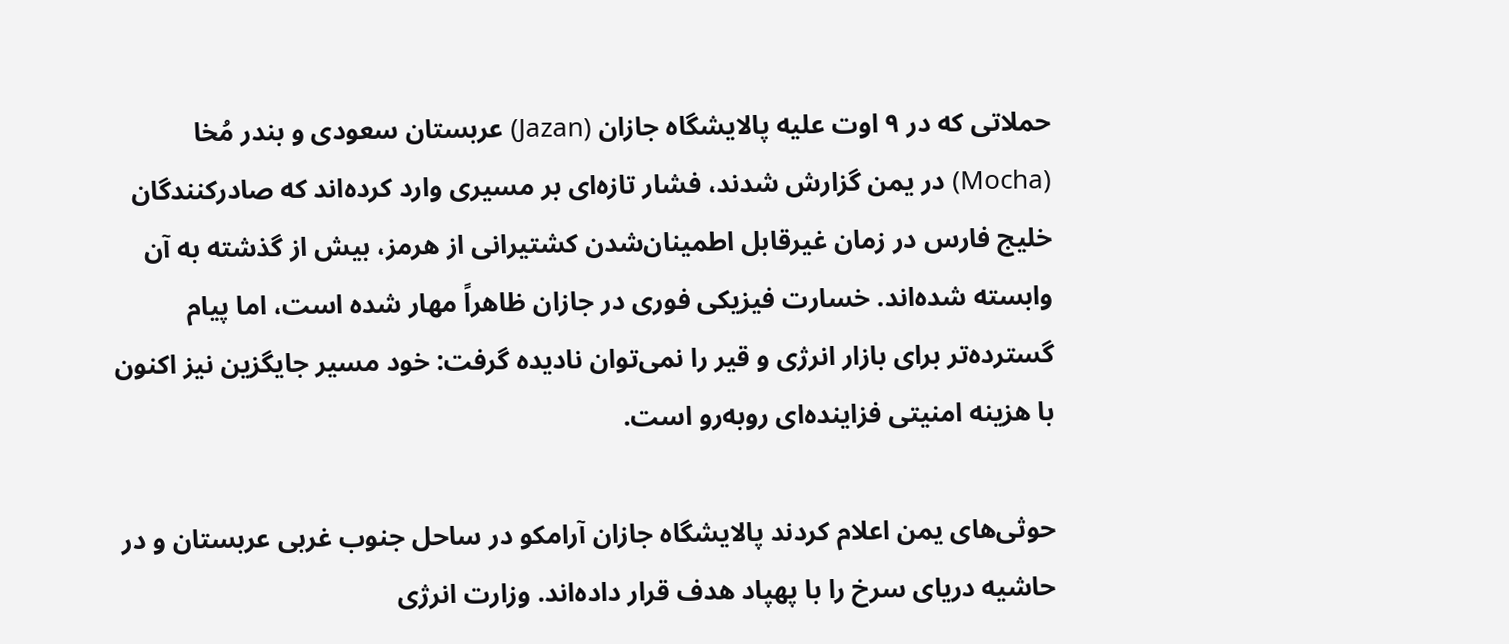حملاتی که در ۹ اوت علیه پالایشگاه جازان (Jazan) عربستان سعودی و بندر مُخا (Mocha) در یمن گزارش شدند، فشار تازه‌ای بر مسیری وارد کرده‌اند که صادرکنندگان خلیج فارس در زمان غیرقابل اطمینان‌شدن کشتیرانی از هرمز، بیش از گذشته به آن وابسته شده‌اند. خسارت فیزیکی فوری در جازان ظاهراً مهار شده است، اما پیام گسترده‌تر برای بازار انرژی و قیر را نمی‌توان نادیده گرفت: خود مسیر جایگزین نیز اکنون با هزینه امنیتی فزاینده‌ای روبه‌رو است.

حوثی‌های یمن اعلام کردند پالایشگاه جازان آرامکو در ساحل جنوب غربی عربستان و در حاشیه دریای سرخ را با پهپاد هدف قرار داده‌اند. وزارت انرژی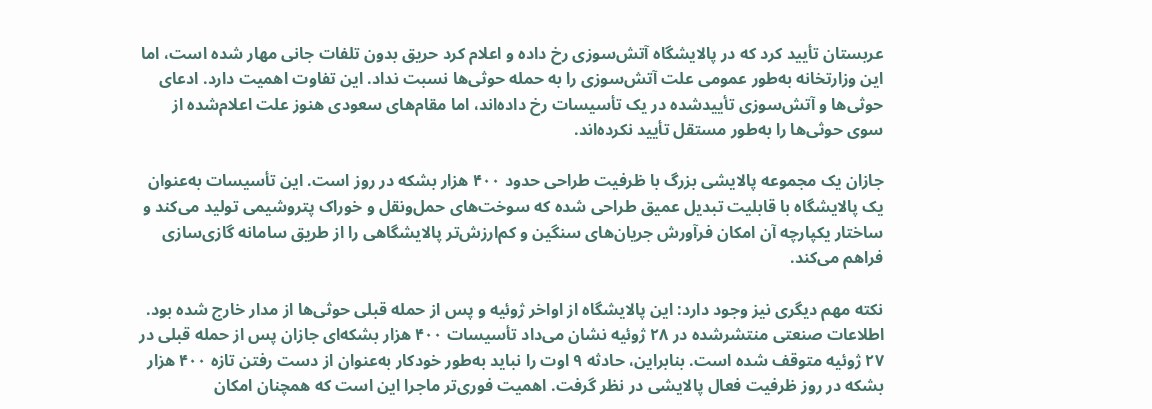عربستان تأیید کرد که در پالایشگاه آتش‌سوزی رخ داده و اعلام کرد حریق بدون تلفات جانی مهار شده است، اما این وزارتخانه به‌طور عمومی علت آتش‌سوزی را به حمله حوثی‌ها نسبت نداد. این تفاوت اهمیت دارد. ادعای حوثی‌ها و آتش‌سوزی تأییدشده در یک تأسیسات رخ داده‌اند، اما مقام‌های سعودی هنوز علت اعلام‌شده از سوی حوثی‌ها را به‌طور مستقل تأیید نکرده‌اند.

جازان یک مجموعه پالایشی بزرگ با ظرفیت طراحی حدود ۴۰۰ هزار بشکه در روز است. این تأسیسات به‌عنوان یک پالایشگاه با قابلیت تبدیل عمیق طراحی شده که سوخت‌های حمل‌ونقل و خوراک پتروشیمی تولید می‌کند و ساختار یکپارچه آن امکان فرآورش جریان‌های سنگین و کم‌ارزش‌تر پالایشگاهی را از طریق سامانه گازی‌سازی فراهم می‌کند.

نکته مهم دیگری نیز وجود دارد: این پالایشگاه از اواخر ژوئیه و پس از حمله قبلی حوثی‌ها از مدار خارج شده بود. اطلاعات صنعتی منتشرشده در ۲۸ ژوئیه نشان می‌داد تأسیسات ۴۰۰ هزار بشکه‌ای جازان پس از حمله قبلی در ۲۷ ژوئیه متوقف شده است. بنابراین، حادثه ۹ اوت را نباید به‌طور خودکار به‌عنوان از دست رفتن تازه ۴۰۰ هزار بشکه در روز ظرفیت فعال پالایشی در نظر گرفت. اهمیت فوری‌تر ماجرا این است که همچنان امکان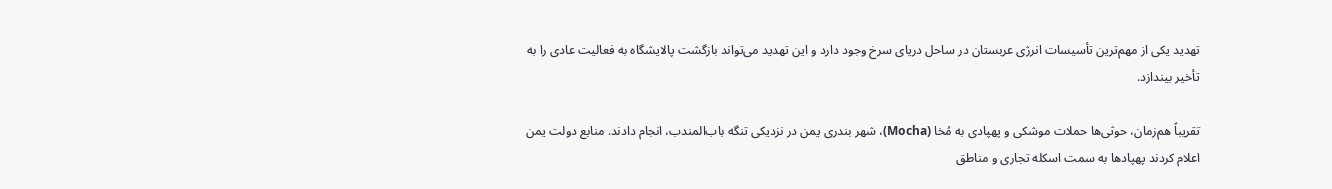تهدید یکی از مهم‌ترین تأسیسات انرژی عربستان در ساحل دریای سرخ وجود دارد و این تهدید می‌تواند بازگشت پالایشگاه به فعالیت عادی را به تأخیر بیندازد.

تقریباً هم‌زمان، حوثی‌ها حملات موشکی و پهپادی به مُخا (Mocha)، شهر بندری یمن در نزدیکی تنگه باب‌المندب، انجام دادند. منابع دولت یمن اعلام کردند پهپادها به سمت اسکله تجاری و مناطق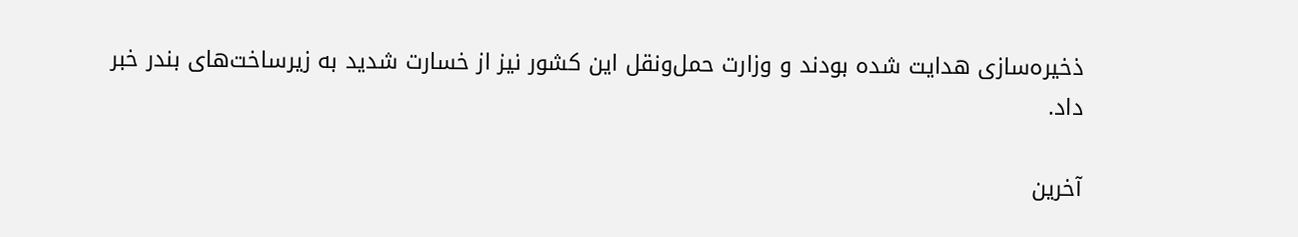ذخیره‌سازی هدایت شده بودند و وزارت حمل‌ونقل این کشور نیز از خسارت شدید به زیرساخت‌های بندر خبر داد.

آخرین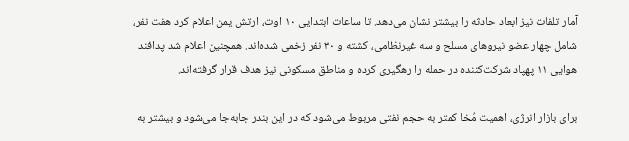آمار تلفات نیز ابعاد حادثه را بیشتر نشان می‌دهد. تا ساعات ابتدایی ۱۰ اوت، ارتش یمن اعلام کرد هفت نفر، شامل چهار عضو نیروهای مسلح و سه غیرنظامی، کشته و ۳۰ نفر زخمی شده‌اند. همچنین اعلام شد پدافند هوایی ۱۱ پهپاد شرکت‌کننده در حمله را رهگیری کرده و مناطق مسکونی نیز هدف قرار گرفته‌اند.

برای بازار انرژی، اهمیت مُخا کمتر به حجم نفتی مربوط می‌شود که در این بندر جابه‌جا می‌شود و بیشتر به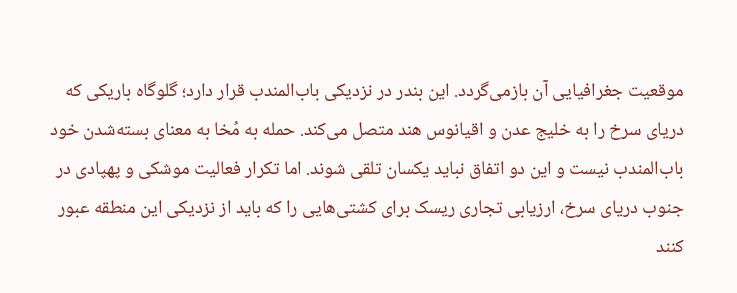موقعیت جغرافیایی آن بازمی‌گردد. این بندر در نزدیکی باب‌المندب قرار دارد؛ گلوگاه باریکی که دریای سرخ را به خلیج عدن و اقیانوس هند متصل می‌کند. حمله به مُخا به معنای بسته‌شدن خود باب‌المندب نیست و این دو اتفاق نباید یکسان تلقی شوند. اما تکرار فعالیت موشکی و پهپادی در جنوب دریای سرخ، ارزیابی تجاری ریسک برای کشتی‌هایی را که باید از نزدیکی این منطقه عبور کنند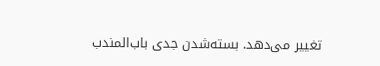تغییر می‌دهد. بسته‌شدن جدی باب‌المندب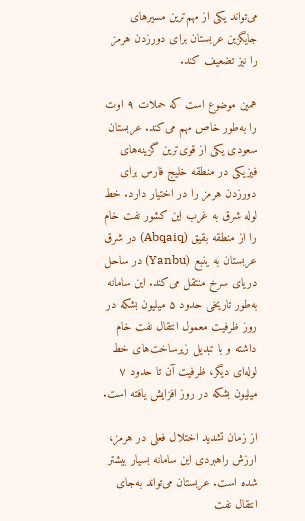می‌تواند یکی از مهم‌ترین مسیرهای جایگزین عربستان برای دورزدن هرمز را نیز تضعیف کند.

همین موضوع است که حملات ۹ اوت را به‌طور خاص مهم می‌کند. عربستان سعودی یکی از قوی‌ترین گزینه‌های فیزیکی در منطقه خلیج فارس برای دورزدن هرمز را در اختیار دارد. خط لوله شرق به غرب این کشور نفت خام را از منطقه بقیق (Abqaiq) در شرق عربستان به ینبع (Yanbu) در ساحل دریای سرخ منتقل می‌کند. این سامانه به‌طور تاریخی حدود ۵ میلیون بشکه در روز ظرفیت معمول انتقال نفت خام داشته و با تبدیل زیرساخت‌های خط لوله‌ای دیگر، ظرفیت آن تا حدود ۷ میلیون بشکه در روز افزایش یافته است.

از زمان تشدید اختلال فعلی در هرمز، ارزش راهبردی این سامانه بسیار بیشتر شده است. عربستان می‌تواند به‌جای انتقال نفت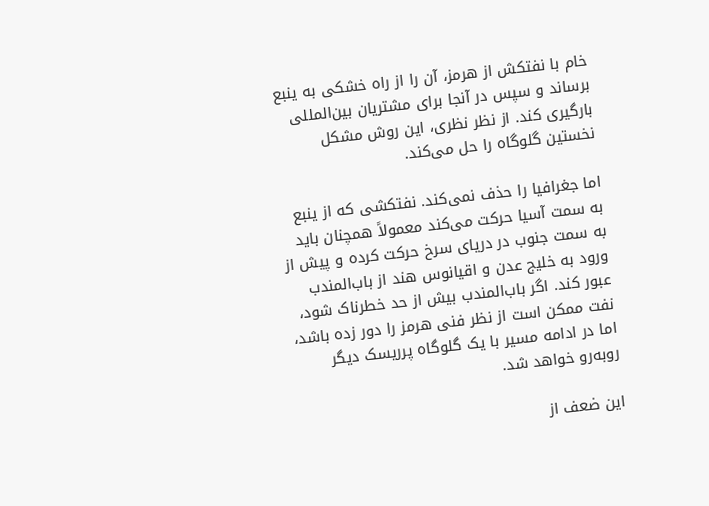خام با نفتکش از هرمز، آن را از راه خشکی به ینبع برساند و سپس در آنجا برای مشتریان بین‌المللی بارگیری کند. از نظر نظری، این روش مشکل نخستین گلوگاه را حل می‌کند.

اما جغرافیا را حذف نمی‌کند. نفتکشی که از ینبع به سمت آسیا حرکت می‌کند معمولاً همچنان باید به سمت جنوب در دریای سرخ حرکت کرده و پیش از ورود به خلیج عدن و اقیانوس هند از باب‌المندب عبور کند. اگر باب‌المندب بیش از حد خطرناک شود، نفت ممکن است از نظر فنی هرمز را دور زده باشد، اما در ادامه مسیر با یک گلوگاه پرریسک دیگر روبه‌رو خواهد شد.

این ضعف از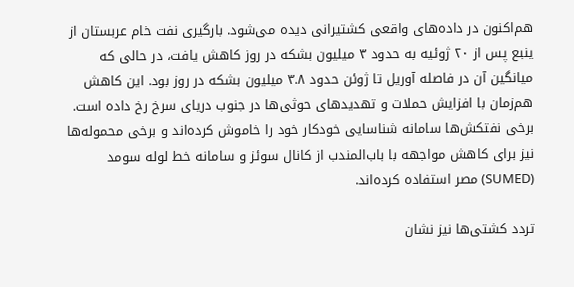هم‌اکنون در داده‌های واقعی کشتیرانی دیده می‌شود. بارگیری نفت خام عربستان از ینبع پس از ۲۰ ژوئیه به حدود ۳ میلیون بشکه در روز کاهش یافت، در حالی که میانگین آن در فاصله آوریل تا ژوئن حدود ۳.۸ میلیون بشکه در روز بود. این کاهش هم‌زمان با افزایش حملات و تهدیدهای حوثی‌ها در جنوب دریای سرخ رخ داده است. برخی نفتکش‌ها سامانه شناسایی خودکار خود را خاموش کرده‌اند و برخی محموله‌ها نیز برای کاهش مواجهه با باب‌المندب از کانال سوئز و سامانه خط لوله سومد (SUMED) مصر استفاده کرده‌اند.

تردد کشتی‌ها نیز نشان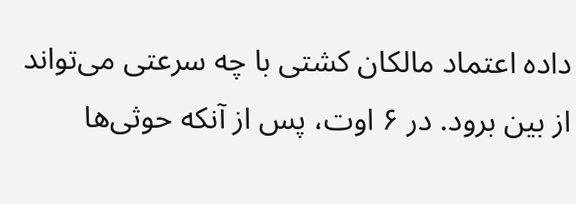داده اعتماد مالکان کشتی با چه سرعتی می‌تواند از بین برود. در ۶ اوت، پس از آنکه حوثی‌ها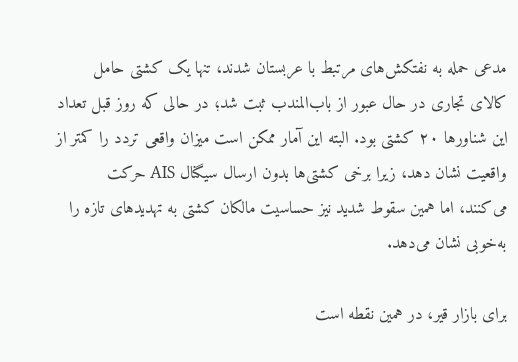مدعی حمله به نفتکش‌های مرتبط با عربستان شدند، تنها یک کشتی حامل کالای تجاری در حال عبور از باب‌المندب ثبت شد؛ در حالی که روز قبل تعداد این شناورها ۲۰ کشتی بود. البته این آمار ممکن است میزان واقعی تردد را کمتر از واقعیت نشان دهد، زیرا برخی کشتی‌ها بدون ارسال سیگنال AIS حرکت می‌کنند، اما همین سقوط شدید نیز حساسیت مالکان کشتی به تهدیدهای تازه را به‌خوبی نشان می‌دهد.

برای بازار قیر، در همین نقطه است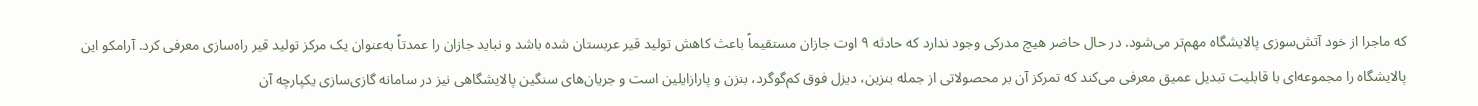که ماجرا از خود آتش‌سوزی پالایشگاه مهم‌تر می‌شود. در حال حاضر هیچ مدرکی وجود ندارد که حادثه ۹ اوت جازان مستقیماً باعث کاهش تولید قیر عربستان شده باشد و نباید جازان را عمدتاً به‌عنوان یک مرکز تولید قیر راه‌سازی معرفی کرد. آرامکو این پالایشگاه را مجموعه‌ای با قابلیت تبدیل عمیق معرفی می‌کند که تمرکز آن بر محصولاتی از جمله بنزین، دیزل فوق کم‌گوگرد، بنزن و پارازایلین است و جریان‌های سنگین پالایشگاهی نیز در سامانه گازی‌سازی یکپارچه آن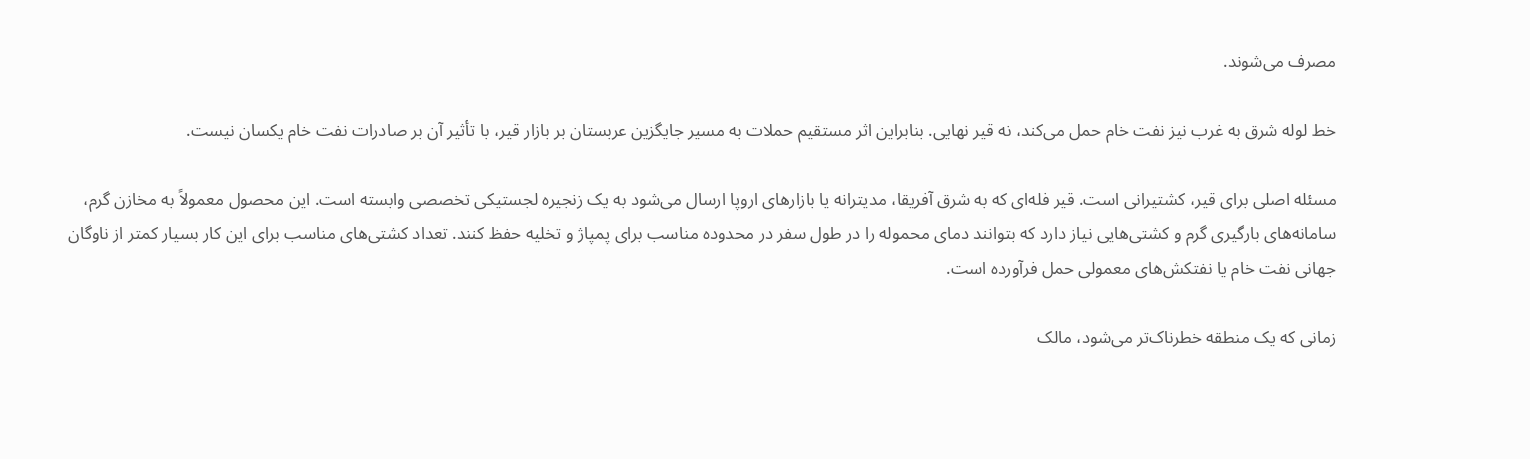مصرف می‌شوند.

خط لوله شرق به غرب نیز نفت خام حمل می‌کند، نه قیر نهایی. بنابراین اثر مستقیم حملات به مسیر جایگزین عربستان بر بازار قیر، با تأثیر آن بر صادرات نفت خام یکسان نیست.

مسئله اصلی برای قیر، کشتیرانی است. قیر فله‌ای که به شرق آفریقا، مدیترانه یا بازارهای اروپا ارسال می‌شود به یک زنجیره لجستیکی تخصصی وابسته است. این محصول معمولاً به مخازن گرم، سامانه‌های بارگیری گرم و کشتی‌هایی نیاز دارد که بتوانند دمای محموله را در طول سفر در محدوده مناسب برای پمپاژ و تخلیه حفظ کنند. تعداد کشتی‌های مناسب برای این کار بسیار کمتر از ناوگان جهانی نفت خام یا نفتکش‌های معمولی حمل فرآورده است.

زمانی که یک منطقه خطرناک‌تر می‌شود، مالک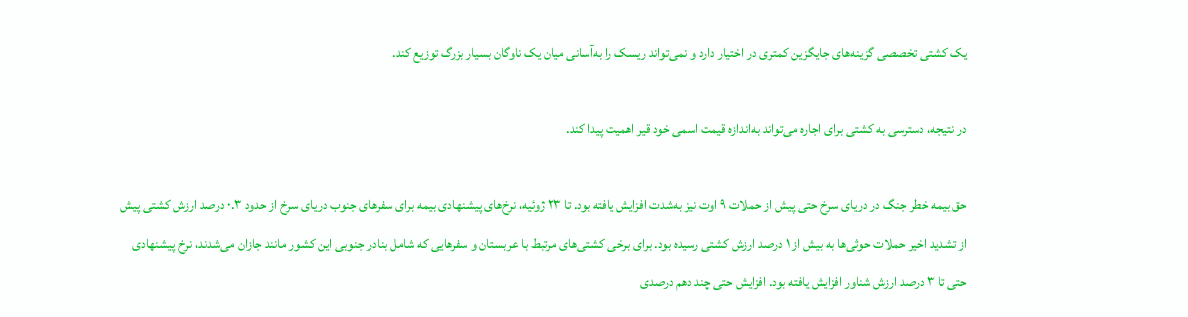یک کشتی تخصصی گزینه‌های جایگزین کمتری در اختیار دارد و نمی‌تواند ریسک را به‌آسانی میان یک ناوگان بسیار بزرگ توزیع کند.

در نتیجه، دسترسی به کشتی برای اجاره می‌تواند به‌اندازه قیمت اسمی خود قیر اهمیت پیدا کند.

حق بیمه خطر جنگ در دریای سرخ حتی پیش از حملات ۹ اوت نیز به‌شدت افزایش یافته بود. تا ۲۳ ژوئیه، نرخ‌های پیشنهادی بیمه برای سفرهای جنوب دریای سرخ از حدود ۰.۳ درصد ارزش کشتی پیش از تشدید اخیر حملات حوثی‌ها به بیش از ۱ درصد ارزش کشتی رسیده بود. برای برخی کشتی‌های مرتبط با عربستان و سفرهایی که شامل بنادر جنوبی این کشور مانند جازان می‌شدند، نرخ پیشنهادی حتی تا ۳ درصد ارزش شناور افزایش یافته بود. افزایش حتی چند دهم درصدی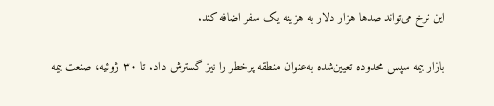این نرخ می‌تواند صدها هزار دلار به هزینه یک سفر اضافه کند.

بازار بیمه سپس محدوده تعیین‌شده به‌عنوان منطقه پرخطر را نیز گسترش داد. تا ۳۰ ژوئیه، صنعت بیمه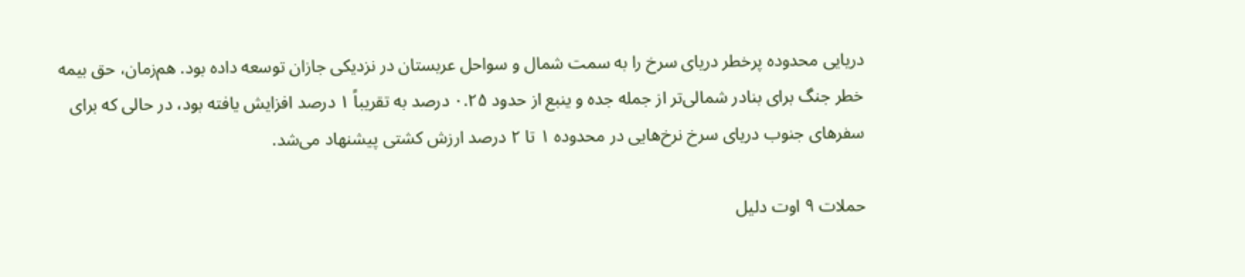دریایی محدوده پرخطر دریای سرخ را به سمت شمال و سواحل عربستان در نزدیکی جازان توسعه داده بود. هم‌زمان، حق بیمه خطر جنگ برای بنادر شمالی‌تر از جمله جده و ینبع از حدود ۰.۲۵ درصد به تقریباً ۱ درصد افزایش یافته بود، در حالی که برای سفرهای جنوب دریای سرخ نرخ‌هایی در محدوده ۱ تا ۲ درصد ارزش کشتی پیشنهاد می‌شد.

حملات ۹ اوت دلیل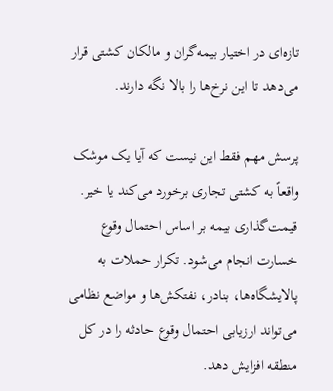تازه‌ای در اختیار بیمه‌گران و مالکان کشتی قرار می‌دهد تا این نرخ‌ها را بالا نگه دارند.

پرسش مهم فقط این نیست که آیا یک موشک واقعاً به کشتی تجاری برخورد می‌کند یا خیر. قیمت‌گذاری بیمه بر اساس احتمال وقوع خسارت انجام می‌شود. تکرار حملات به پالایشگاه‌ها، بنادر، نفتکش‌ها و مواضع نظامی می‌تواند ارزیابی احتمال وقوع حادثه را در کل منطقه افزایش دهد.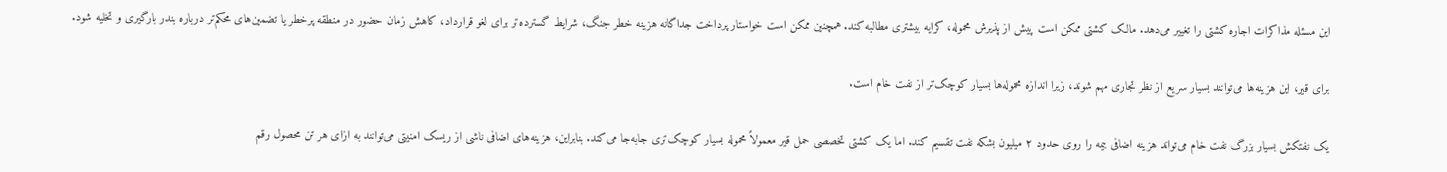این مسئله مذاکرات اجاره کشتی را تغییر می‌دهد. مالک کشتی ممکن است پیش از پذیرش محموله، کرایه بیشتری مطالبه کند. همچنین ممکن است خواستار پرداخت جداگانه هزینه خطر جنگ، شرایط گسترده‌تر برای لغو قرارداد، کاهش زمان حضور در منطقه پرخطر یا تضمین‌های محکم‌تر درباره بندر بارگیری و تخلیه شود.

برای قیر، این هزینه‌ها می‌توانند بسیار سریع از نظر تجاری مهم شوند، زیرا اندازه محموله‌ها بسیار کوچک‌تر از نفت خام است.

یک نفتکش بسیار بزرگ نفت خام می‌تواند هزینه اضافی بیمه را روی حدود ۲ میلیون بشکه نفت تقسیم کند. اما یک کشتی تخصصی حمل قیر معمولاً محموله بسیار کوچک‌تری جابه‌جا می‌کند. بنابراین، هزینه‌های اضافی ناشی از ریسک امنیتی می‌توانند به ازای هر تن محصول رقم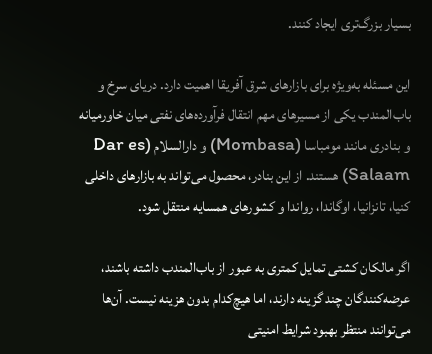بسیار بزرگ‌تری ایجاد کنند.

این مسئله به‌ویژه برای بازارهای شرق آفریقا اهمیت دارد. دریای سرخ و باب‌المندب یکی از مسیرهای مهم انتقال فرآورده‌های نفتی میان خاورمیانه و بنادری مانند مومباسا (Mombasa) و دارالسلام (Dar es Salaam) هستند. از این بنادر، محصول می‌تواند به بازارهای داخلی کنیا، تانزانیا، اوگاندا، رواندا و کشورهای همسایه منتقل شود.

اگر مالکان کشتی تمایل کمتری به عبور از باب‌المندب داشته باشند، عرضه‌کنندگان چند گزینه دارند، اما هیچ‌کدام بدون هزینه نیست. آن‌ها می‌توانند منتظر بهبود شرایط امنیتی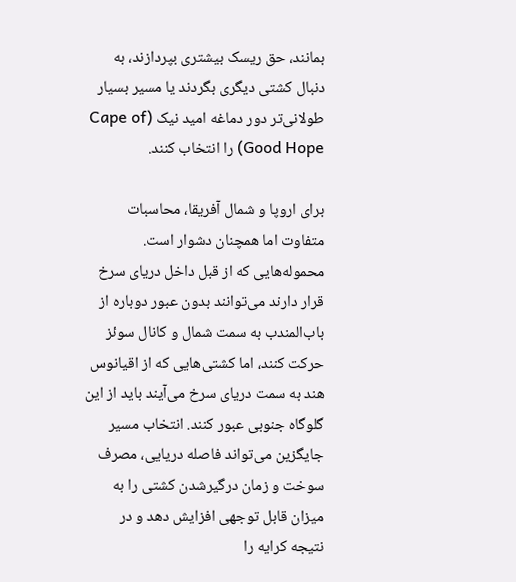بمانند، حق ریسک بیشتری بپردازند، به دنبال کشتی دیگری بگردند یا مسیر بسیار طولانی‌تر دور دماغه امید نیک (Cape of Good Hope) را انتخاب کنند.

برای اروپا و شمال آفریقا، محاسبات متفاوت اما همچنان دشوار است. محموله‌هایی که از قبل داخل دریای سرخ قرار دارند می‌توانند بدون عبور دوباره از باب‌المندب به سمت شمال و کانال سوئز حرکت کنند، اما کشتی‌هایی که از اقیانوس هند به سمت دریای سرخ می‌آیند باید از این گلوگاه جنوبی عبور کنند. انتخاب مسیر جایگزین می‌تواند فاصله دریایی، مصرف سوخت و زمان درگیرشدن کشتی را به میزان قابل توجهی افزایش دهد و در نتیجه کرایه را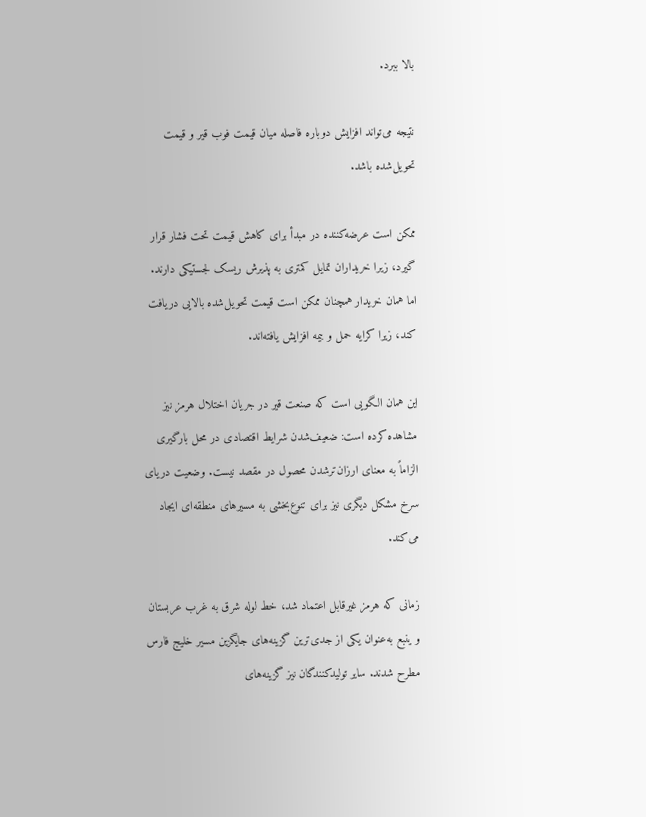بالا ببرد.

نتیجه می‌تواند افزایش دوباره فاصله میان قیمت فوب قیر و قیمت تحویل‌شده باشد.

ممکن است عرضه‌کننده در مبدأ برای کاهش قیمت تحت فشار قرار گیرد، زیرا خریداران تمایل کمتری به پذیرش ریسک لجستیکی دارند. اما همان خریدار همچنان ممکن است قیمت تحویل‌شده بالایی دریافت کند، زیرا کرایه حمل و بیمه افزایش یافته‌اند.

این همان الگویی است که صنعت قیر در جریان اختلال هرمز نیز مشاهده کرده است: ضعیف‌شدن شرایط اقتصادی در محل بارگیری الزاماً به معنای ارزان‌ترشدن محصول در مقصد نیست. وضعیت دریای سرخ مشکل دیگری نیز برای تنوع‌بخشی به مسیرهای منطقه‌ای ایجاد می‌کند.

زمانی که هرمز غیرقابل اعتماد شد، خط لوله شرق به غرب عربستان و ینبع به‌عنوان یکی از جدی‌ترین گزینه‌های جایگزین مسیر خلیج فارس مطرح شدند. سایر تولیدکنندگان نیز گزینه‌های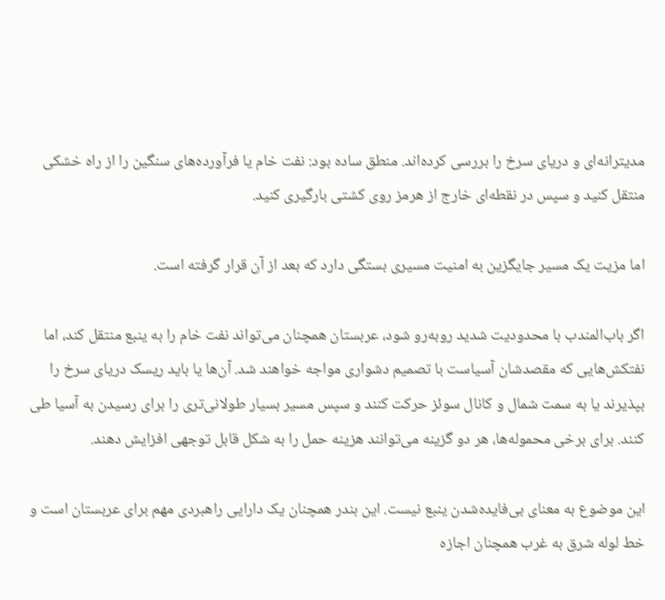مدیترانه‌ای و دریای سرخ را بررسی کرده‌اند. منطق ساده بود: نفت خام یا فرآورده‌های سنگین را از راه خشکی منتقل کنید و سپس در نقطه‌ای خارج از هرمز روی کشتی بارگیری کنید.

اما مزیت یک مسیر جایگزین به امنیت مسیری بستگی دارد که بعد از آن قرار گرفته است.

اگر باب‌المندب با محدودیت شدید روبه‌رو شود، عربستان همچنان می‌تواند نفت خام را به ینبع منتقل کند، اما نفتکش‌هایی که مقصدشان آسیاست با تصمیم دشواری مواجه خواهند شد. آن‌ها یا باید ریسک دریای سرخ را بپذیرند یا به سمت شمال و کانال سوئز حرکت کنند و سپس مسیر بسیار طولانی‌تری را برای رسیدن به آسیا طی کنند. برای برخی محموله‌ها، هر دو گزینه می‌توانند هزینه حمل را به شکل قابل توجهی افزایش دهند.

این موضوع به معنای بی‌فایده‌شدن ینبع نیست. این بندر همچنان یک دارایی راهبردی مهم برای عربستان است و خط لوله شرق به غرب همچنان اجازه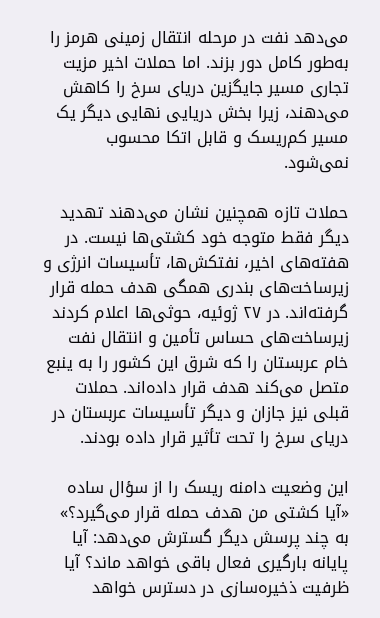می‌دهد نفت در مرحله انتقال زمینی هرمز را به‌طور کامل دور بزند. اما حملات اخیر مزیت تجاری مسیر جایگزین دریای سرخ را کاهش می‌دهند، زیرا بخش دریایی نهایی دیگر یک مسیر کم‌ریسک و قابل اتکا محسوب نمی‌شود.

حملات تازه همچنین نشان می‌دهند تهدید دیگر فقط متوجه خود کشتی‌ها نیست. در هفته‌های اخیر، نفتکش‌ها، تأسیسات انرژی و زیرساخت‌های بندری همگی هدف حمله قرار گرفته‌اند. در ۲۷ ژوئیه، حوثی‌ها اعلام کردند زیرساخت‌های حساس تأمین و انتقال نفت خام عربستان را که شرق این کشور را به ینبع متصل می‌کند هدف قرار داده‌اند. حملات قبلی نیز جازان و دیگر تأسیسات عربستان در دریای سرخ را تحت تأثیر قرار داده بودند.

این وضعیت دامنه ریسک را از سؤال ساده «آیا کشتی من هدف حمله قرار می‌گیرد؟» به چند پرسش دیگر گسترش می‌دهد: آیا پایانه بارگیری فعال باقی خواهد ماند؟ آیا ظرفیت ذخیره‌سازی در دسترس خواهد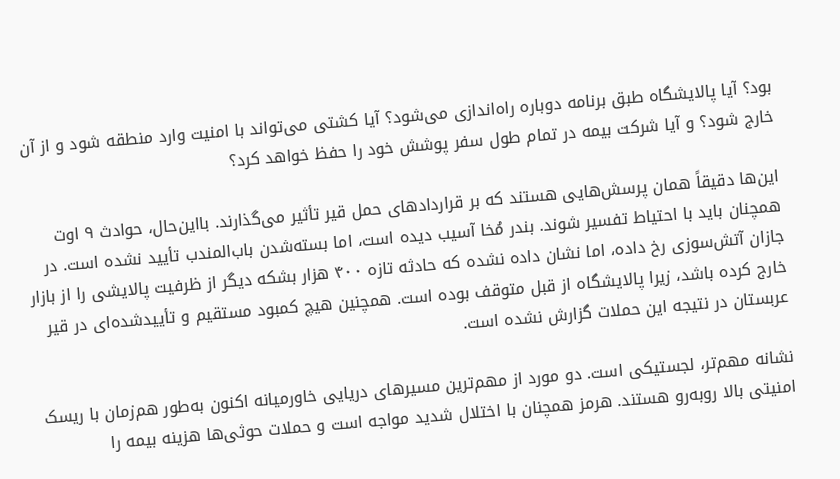بود؟ آیا پالایشگاه طبق برنامه دوباره راه‌اندازی می‌شود؟ آیا کشتی می‌تواند با امنیت وارد منطقه شود و از آن خارج شود؟ و آیا شرکت بیمه در تمام طول سفر پوشش خود را حفظ خواهد کرد؟

این‌ها دقیقاً همان پرسش‌هایی هستند که بر قراردادهای حمل قیر تأثیر می‌گذارند. بااین‌حال، حوادث ۹ اوت همچنان باید با احتیاط تفسیر شوند. بندر مُخا آسیب دیده است، اما بسته‌شدن باب‌المندب تأیید نشده است. در جازان آتش‌سوزی رخ داده، اما نشان داده نشده که حادثه تازه ۴۰۰ هزار بشکه دیگر از ظرفیت پالایشی را از بازار خارج کرده باشد، زیرا پالایشگاه از قبل متوقف بوده است. همچنین هیچ کمبود مستقیم و تأییدشده‌ای در قیر عربستان در نتیجه این حملات گزارش نشده است.

نشانه مهم‌تر، لجستیکی است. دو مورد از مهم‌ترین مسیرهای دریایی خاورمیانه اکنون به‌طور هم‌زمان با ریسک امنیتی بالا روبه‌رو هستند. هرمز همچنان با اختلال شدید مواجه است و حملات حوثی‌ها هزینه بیمه را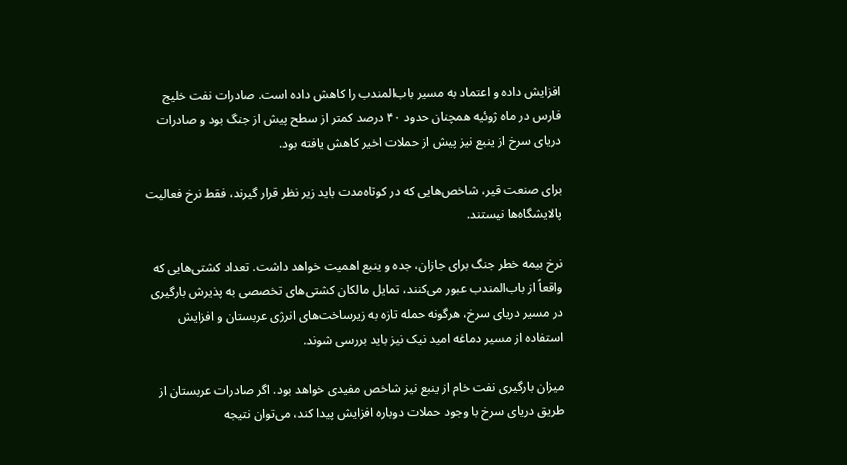افزایش داده و اعتماد به مسیر باب‌المندب را کاهش داده است. صادرات نفت خلیج فارس در ماه ژوئیه همچنان حدود ۴۰ درصد کمتر از سطح پیش از جنگ بود و صادرات دریای سرخ از ینبع نیز پیش از حملات اخیر کاهش یافته بود.

برای صنعت قیر، شاخص‌هایی که در کوتاه‌مدت باید زیر نظر قرار گیرند، فقط نرخ فعالیت پالایشگاه‌ها نیستند.

نرخ بیمه خطر جنگ برای جازان، جده و ینبع اهمیت خواهد داشت. تعداد کشتی‌هایی که واقعاً از باب‌المندب عبور می‌کنند، تمایل مالکان کشتی‌های تخصصی به پذیرش بارگیری در مسیر دریای سرخ، هرگونه حمله تازه به زیرساخت‌های انرژی عربستان و افزایش استفاده از مسیر دماغه امید نیک نیز باید بررسی شوند.

میزان بارگیری نفت خام از ینبع نیز شاخص مفیدی خواهد بود. اگر صادرات عربستان از طریق دریای سرخ با وجود حملات دوباره افزایش پیدا کند، می‌توان نتیجه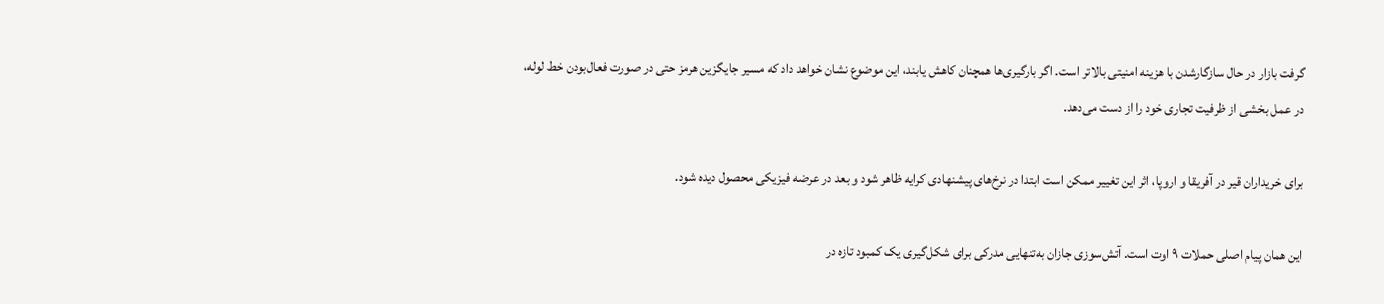گرفت بازار در حال سازگارشدن با هزینه امنیتی بالاتر است. اگر بارگیری‌ها همچنان کاهش یابند، این موضوع نشان خواهد داد که مسیر جایگزین هرمز حتی در صورت فعال‌بودن خط لوله، در عمل بخشی از ظرفیت تجاری خود را از دست می‌دهد.

برای خریداران قیر در آفریقا و اروپا، اثر این تغییر ممکن است ابتدا در نرخ‌های پیشنهادی کرایه ظاهر شود و بعد در عرضه فیزیکی محصول دیده شود.

این همان پیام اصلی حملات ۹ اوت است. آتش‌سوزی جازان به‌تنهایی مدرکی برای شکل‌گیری یک کمبود تازه در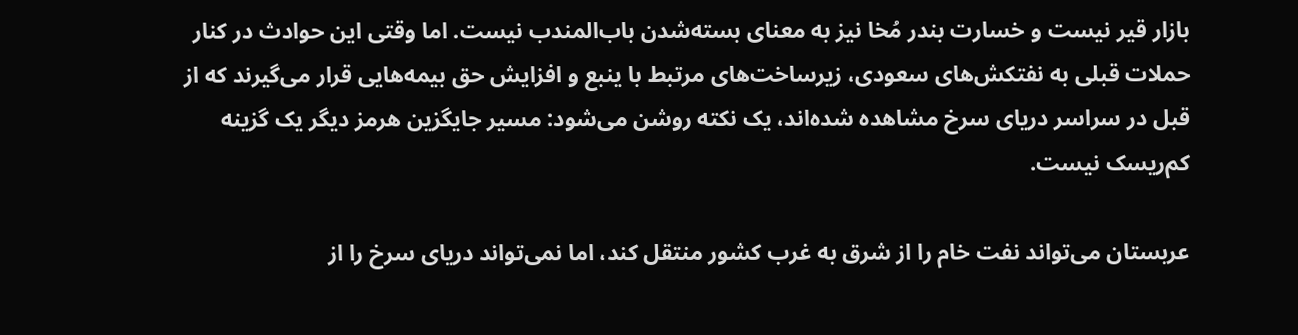بازار قیر نیست و خسارت بندر مُخا نیز به معنای بسته‌شدن باب‌المندب نیست. اما وقتی این حوادث در کنار حملات قبلی به نفتکش‌های سعودی، زیرساخت‌های مرتبط با ینبع و افزایش حق بیمه‌هایی قرار می‌گیرند که از قبل در سراسر دریای سرخ مشاهده شده‌اند، یک نکته روشن می‌شود: مسیر جایگزین هرمز دیگر یک گزینه کم‌ریسک نیست.

عربستان می‌تواند نفت خام را از شرق به غرب کشور منتقل کند، اما نمی‌تواند دریای سرخ را از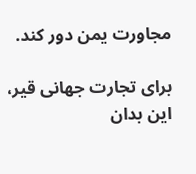مجاورت یمن دور کند.

برای تجارت جهانی قیر، این بدان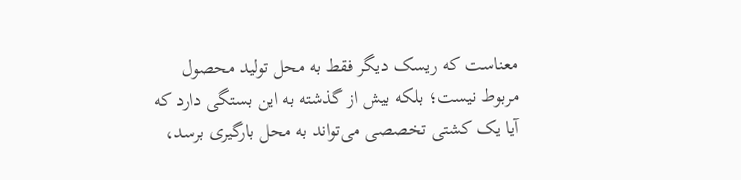معناست که ریسک دیگر فقط به محل تولید محصول مربوط نیست؛ بلکه بیش از گذشته به این بستگی دارد که آیا یک کشتی تخصصی می‌تواند به محل بارگیری برسد،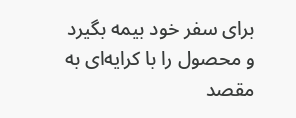برای سفر خود بیمه بگیرد و محصول را با کرایه‌ای به مقصد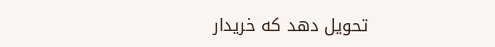تحویل دهد که خریدار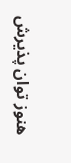هنوز توان پذیرش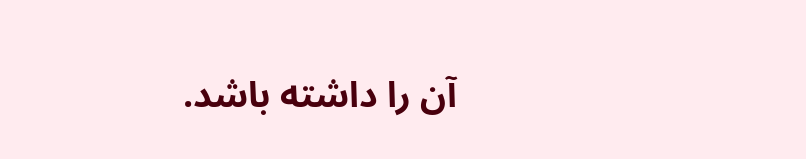آن را داشته باشد.